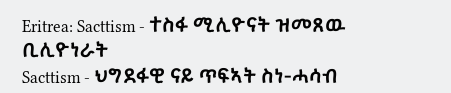Eritrea: Sacttism - ተስፋ ሚሊዮናት ዝመጸዉ ቢሊዮነራት
Sacttism - ህግደፋዊ ናይ ጥፍኣት ስነ-ሓሳብ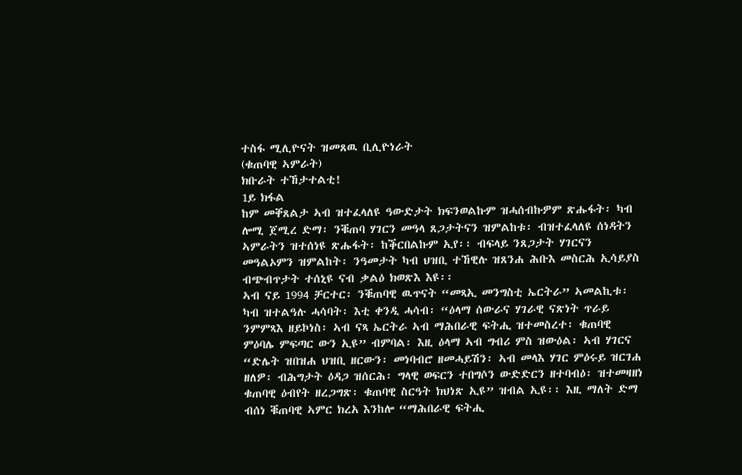ተስፋ ሚሊዮናት ዝመጸዉ ቢሊዮነራት
(ቁጠባዊ ኣምራት)
ክቡራት ተኸታተልቲ!
1ይ ክፋል
ከም መቐጸልታ ኣብ ዝተፈላለዩ ዓውድታት ክፍንወልኩም ዝሓሰብኩዎም ጽሑፋት፡ ካብ ሎሚ ጀሚረ ድማ፡ ንቑጠባ ሃገርን መዓላ ጸጋታትናን ዝምልከቱ፡ ብዝተፈላለዩ ሰነዳትን ኣምራትን ዝተሰነዩ ጽሑፋት፡ ከቕርበልኩም ኢየ፡፡ ብፍላይ ንጸጋታት ሃገርናን መዓልኦምን ዝምልከት፡ ንዓመታት ካብ ህዝቢ ተኸዊሉ ዝጸንሐ ሕቡእ መስርሕ ኢሳይያስ ብጭብጥታት ተሰኒዩ ናብ ቃልዕ ክወጽእ እዩ፡፡
ኣብ ናይ 1994 ቻርተር፡ ንቑጠባዊ ዉጥናት “መጻኢ መንግስቲ ኤርትራ” ኣመልኪቱ፡ ካብ ዝተልዓሉ ሓሳባት፡ እቲ ቀንዲ ሓሳብ፡ “ዕላማ ሰውራና ሃገራዊ ናጽነት ጥራይ ንምምጻእ ዘይኮነስ፡ ኣብ ናጻ ኤርትራ ኣብ ማሕበራዊ ፍትሒ ዝተመስረተ፡ ቁጠባዊ ምዕባሌ ምፍጣር ውን ኢዩ” ብምባል፡ እዚ ዕላማ ኣብ ግብሪ ምስ ዝውዕል፡ ኣብ ሃገርና “ድሌት ዝበዝሐ ህዝቢ ዘርውን፡ መነባብሮ ዘመሓይሽን፡ ኣብ መላእ ሃገር ምዕሩይ ዝርገሐ ዘለዎ፡ ብሕግታት ዕዳጋ ዝሰርሕ፡ ግላዊ ወፍርን ተበግሶን ውድድርን ዘተባብዕ፡ ዝተመዛዘነ ቁጠባዊ ዕብየት ዘረጋግጽ፡ ቁጠባዊ ስርዓት ክህነጽ ኢዩ” ዝብል ኢዩ፡፡ እዚ ማለት ድማ ብሰነ ቑጠባዊ ኣምር ክረአ እንከሎ “ማሕበራዊ ፍትሒ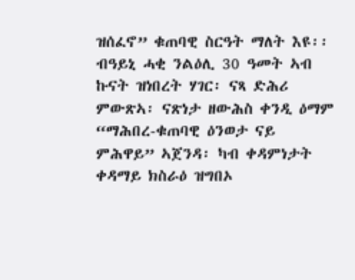ዝሰፈኖ” ቁጠባዊ ስርዓት ማለት እዩ፡፡
ብዓይኒ ሓቂ ንልዕሊ 30 ዓመት ኣብ ኩናት ዝነበረት ሃገር፡ ናጻ ድሕሪ ምውጽኣ፡ ናጽነታ ዘውሕስ ቀንዲ ዕማም “ማሕበረ-ቁጠባዊ ዕንወታ ናይ ምሕዋይ” ኣጀንዳ፡ ካብ ቀዳምነታት ቀዳማይ ክስራዕ ዝግበኦ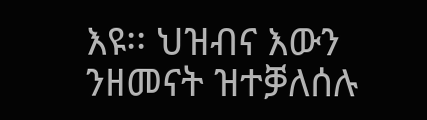እዩ፡፡ ህዝብና እውን ንዘመናት ዝተቓለሰሉ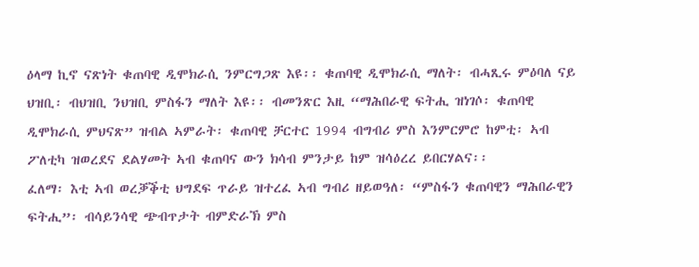ዕላማ ኪኖ ናጽነት ቁጠባዊ ዲሞክራሲ ንምርግጋጽ እዩ፡፡ ቁጠባዊ ዲሞክራሲ ማለት፡ ብሓጺሩ ምዕባለ ናይ ህዝቢ፡ ብህዝቢ ንህዝቢ ምስፋን ማለት እዩ፡፡ ብመንጽር እዚ “ማሕበራዊ ፍትሒ ዝነገሶ፡ ቁጠባዊ ዲሞክራሲ ምህናጽ” ዝብል ኣምራት፡ ቁጠባዊ ቻርተር 1994 ብግብሪ ምስ እንምርምሮ ከምቲ፡ ኣብ ፖለቲካ ዝወረደና ደልሃመት ኣብ ቁጠባና ውን ክሳብ ምንታይ ከም ዝሳዕረረ ይበርሃልና፡፡
ፈለማ፡ እቲ ኣብ ወረቓቕቲ ህግደፍ ጥራይ ዝተረፈ ኣብ ግብሪ ዘይወዓለ፡ “ምስፋን ቁጠባዊን ማሕበራዊን ፍትሒ”፡ ብሳይንሳዊ ጭብጥታት ብምድራኽ ምስ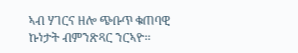ኣብ ሃገርና ዘሎ ጭቡጥ ቁጠባዊ ኩነታት ብምንጽጻር ንርኣዮ፡፡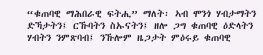“ቁጠባዊ ማሕበራዊ ፍትሒ” ማለት፡ ኣብ ሞንጎ ሃብታማትን ድኻታትን፤ ርኹባትን ስኡናትን፤ ዘሎ ጋግ ቁጠባዊ ዕድላትን ሃብትን ንምጽባብ፤ ንኹሎም ዜጋታት ምዕሩይ ቁጠባዊ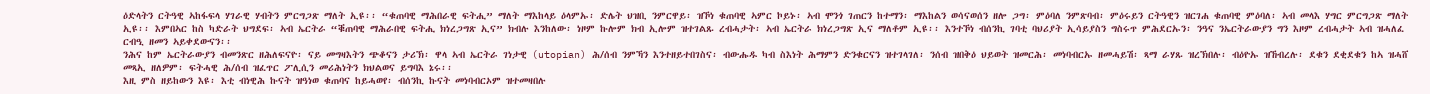ዕድላትን ርትዓዊ ኣከፋፍላ ሃገራዊ ሃብትን ምርግጋጽ ማለት ኢዩ፡፡ “ቁጠባዊ ማሕበራዊ ፍትሒ” ማለት ማእከላይ ዕላምኡ፡ ድሌት ህዝቢ ንምርዋይ፡ ዝኾነ ቁጠባዊ ኣምር ኮይኑ፡ ኣብ ሞንጎ ገጠርን ከተማን፡ ማእከልን ወሳናወሰን ዘሎ ጋግ፡ ምዕባለ ንምጽባብ፡ ምዕሩይን ርትዓዊን ዝርገሐ ቁጠባዊ ምዕባለ፡ ኣብ መላእ ሃግር ምርግጋጽ ማለት ኢዩ፡፡ እምበኣር ከስ ካድራት ህግደፍ፡ ኣብ ኤርትራ “ቑጠባዊ ማሕራበዊ ፍትሒ ክነረጋግጽ ኢና” ክብሉ እንከለው፡ ነዞም ኩሎም ክብ ኢሎም ዝተገልጹ ረብሓታት፡ ኣብ ኤርትራ ክነረጋግጽ ኢና ማለቶም ኢዩ፡፡ እንተኾነ ብሰንኪ ገባቲ ባህሪያት ኢሳይያስን ግስሩጥ ምሕደርኡን፡ ንዓና ንኤርትራውያን ግን እዞም ረብሓታት ኣብ ዝሓለፈ ርብዒ ዘመን ኣይቀደውናን፡፡
ንሕና ከም ኤርትራውያን ብመንጽር ዘሕለፍናዮ፡ ናይ መግዛእትን ጭቆናን ታሪኽ፡ ዋላ ኣብ ኤርትራ ገነታዊ (utopian) ሕ/ሰብ ንምኻን እንተዘይተበገስና፡ ብውሑዱ ካብ ስእነት ሕማምን ድንቁርናን ዝተገላገለ፡ ንሰብ ዝበቅዕ ህይወት ዝመርሕ፡ መነባብርኡ ዘመሓይሽ፡ ጻማ ራሃጹ ዝረኽበሉ፡ ብዕዮኡ ዝኸብረሉ፡ ደቁን ደቂደቁን ከኣ ዝሓሸ መጻኢ ዘለዎም፡ ፍትሓዊ ሕ/ሰብ ዝፈጥር ፖሊሲን መሪሕነትን ክህልወና ይግባእ ኔሩ፡፡
እዚ ምስ ዘይከውን እዩ፡ እቲ ብነዊሕ ኩናት ዝዓነወ ቁጠባና ከይሓወየ፡ ብሰንኪ ኩናት መነባብርኦም ዝተመዛበሉ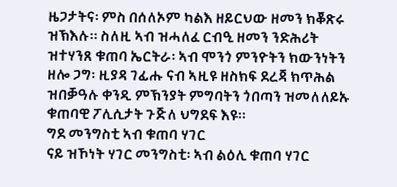ዜጋታትና፡ ምስ በሰለኦም ካልእ ዘይርህው ዘመን ክቖጽሩ ዝኽእሉ፡፡ ስለዚ ኣብ ዝሓለፈ ርብዒ ዘመን ንድሕሪት ዝተሃንጸ ቁጠባ ኤርትራ፡ ኣብ ሞንጎ ምንዮትን ክውንነትን ዘሎ ጋግ፡ ዚያዳ ገፊሑ ናብ ኣዚዩ ዘስክፍ ደረጃ ክጥሕል ዝበቓዓሉ ቀንዲ ምኽንያት ምግባትን ጎበጣን ዝመለለይኡ ቁጠባዊ ፖሊሲታት ጉጅለ ህግደፍ እዩ፡፡
ግደ መንግስቲ ኣብ ቁጠባ ሃገር
ናይ ዝኾነት ሃገር መንግስቲ፡ ኣብ ልዕሊ ቁጠባ ሃገር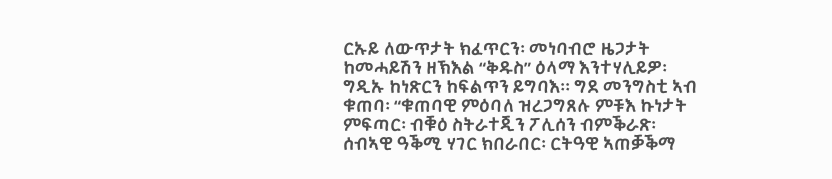ርኡይ ለውጥታት ክፈጥርን፡ መነባብሮ ዜጋታት ከመሓይሽን ዘኽእል “ቅዱስ” ዕላማ እንተሃሊይዎ፡ ግዲኡ ከነጽርን ከፍልጥን ይግባእ፡፡ ግደ መንግስቲ ኣብ ቁጠባ፡ “ቁጠባዊ ምዕባለ ዝረጋግጸሉ ምቹእ ኩነታት ምፍጣር፡ ብቑዕ ስትራተጂን ፖሊሰን ብምቕራጽ፡ ሰብኣዊ ዓቕሚ ሃገር ክበራበር፡ ርትዓዊ ኣጠቓቕማ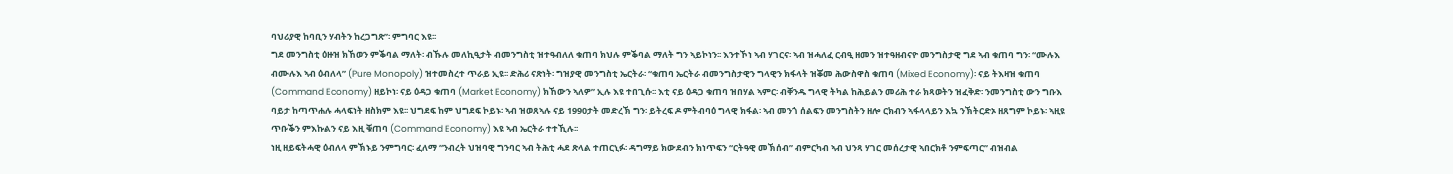ባህሪያዊ ከባቢን ሃብትን ከረጋግጽ”፡ ምግባር እዩ፡፡
ግደ መንግስቲ ዕዙዝ ክኸወን ምቕባል ማለት፡ ብኹሉ መለኪዒታት ብመንግስቲ ዝተዓብለለ ቁጠባ ክህሉ ምቕባል ማለት ግን ኣይኮነን፡፡ እንተኾነ ኣብ ሃገርና፡ ኣብ ዝሓለፈ ርብዒ ዘመን ዝተዓዘብናዮ መንግስታዊ ግደ ኣብ ቁጠባ ግን፡ “ሙሉእ ብሙሉእ ኣብ ዕብለላ” (Pure Monopoly) ዝተመስረተ ጥራይ ኢዩ፡፡ ድሕሪ ናጽነት፡ ግዝያዊ መንግስቲ ኤርትራ፡ “ቁጠባ ኤርትራ ብመንግስታዊን ግላዊን ክፋላት ዝቖመ ሕውስዋስ ቁጠባ (Mixed Economy)፡ ናይ ትእዛዝ ቁጠባ (Command Economy) ዘይኮነ፡ ናይ ዕዳጋ ቁጠባ (Market Economy) ክኸውን ኣለዎ” ኢሉ እዩ ተበጊሱ፡፡ እቲ ናይ ዕዳጋ ቁጠባ ዝበሃል ኣምር፡ ብቐንዱ ግላዊ ትካል ከሕይልን መሪሕ ተራ ክጻወትን ዝፈቅድ፡ ንመንግስቲ ውን ግቡእ ባይታ ከጣጥሐሉ ሓላፍነት ዘስክም እዩ፡፡ ህግደፍ ከም ህግደፍ ኮይኑ፡ ኣብ ዝወጸኣሉ ናይ 1990ታት መድረኽ ግን፡ ይትረፍ ዶ ምትብባዕ ግላዊ ክፋል፡ ኣብ መንጎ ሰልፍን መንግስትን ዘሎ ርክብን ኣፋላላይን እኳ ንኽትርድኦ ዘጸግም ኮይኑ፡ ኣዚዩ ጥቡቕን ምእኩልን ናይ እዚ ቑጠባ (Command Economy) እዩ ኣብ ኤርትራ ተተኺሉ፡፡
ነዚ ዘይፍትሓዊ ዕብለላ ምኽኑይ ንምግባር፡ ፈለማ “ንብረት ህዝባዊ ግንባር ኣብ ትሕቲ ሓደ ጽላል ተጠርኒፉ፡ ዳግማይ ክውደብን ክነጥፍን “ርትዓዊ መኽሰብ” ብምርካብ ኣብ ህንጻ ሃገር መሰረታዊ ኣበርክቶ ንምፍጣር” ብዝብል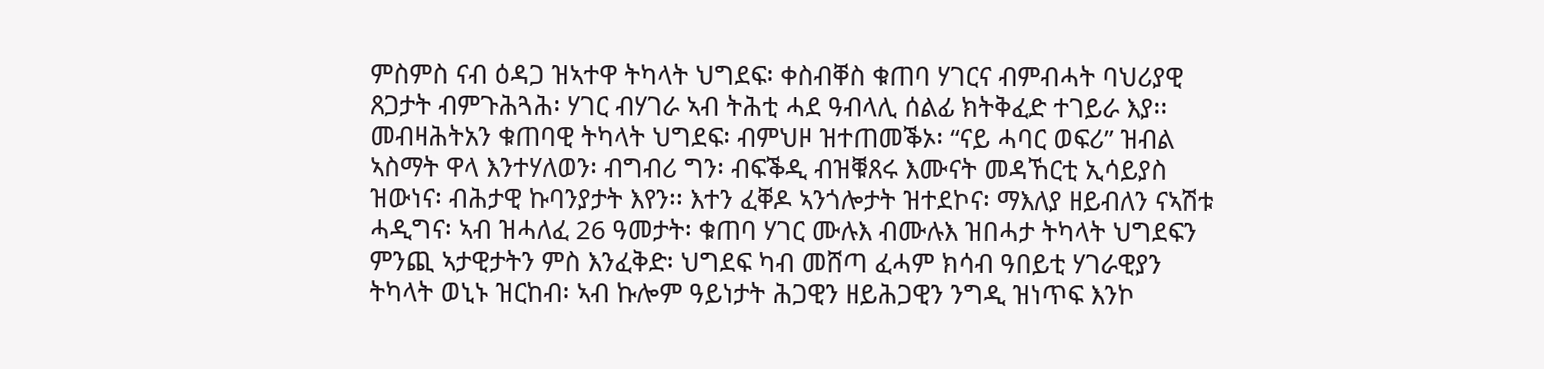ምስምስ ናብ ዕዳጋ ዝኣተዋ ትካላት ህግደፍ፡ ቀስብቐስ ቁጠባ ሃገርና ብምብሓት ባህሪያዊ ጸጋታት ብምጉሕጓሕ፡ ሃገር ብሃገራ ኣብ ትሕቲ ሓደ ዓብላሊ ሰልፊ ክትቅፈድ ተገይራ እያ፡፡ መብዛሕትአን ቁጠባዊ ትካላት ህግደፍ፡ ብምህዞ ዝተጠመቕኦ፡ “ናይ ሓባር ወፍሪ” ዝብል ኣስማት ዋላ እንተሃለወን፡ ብግብሪ ግን፡ ብፍቕዲ ብዝቑጸሩ እሙናት መዳኸርቲ ኢሳይያስ ዝውነና፡ ብሕታዊ ኩባንያታት እየን፡፡ እተን ፈቐዶ ኣንጎሎታት ዝተደኮና፡ ማእለያ ዘይብለን ናኣሽቱ ሓዲግና፡ ኣብ ዝሓለፈ 26 ዓመታት፡ ቁጠባ ሃገር ሙሉእ ብሙሉእ ዝበሓታ ትካላት ህግደፍን ምንጪ ኣታዊታትን ምስ እንፈቅድ፡ ህግደፍ ካብ መሸጣ ፈሓም ክሳብ ዓበይቲ ሃገራዊያን ትካላት ወኒኑ ዝርከብ፡ ኣብ ኩሎም ዓይነታት ሕጋዊን ዘይሕጋዊን ንግዲ ዝነጥፍ እንኮ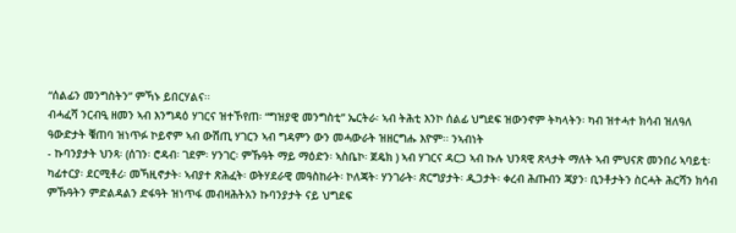“ሰልፊን መንግስትን” ምኻኑ ይበርሃልና፡፡
ብሓፈሻ ንርብዒ ዘመን ኣብ እንግዳዕ ሃገርና ዝተኾየጠ፡ “ግዝያዊ መንግስቲ” ኤርትራ፡ ኣብ ትሕቲ እንኮ ሰልፊ ህግደፍ ዝውንኖም ትካላትን፡ ካብ ዝተሓተ ክሳብ ዝለዓለ ዓውድታት ቑጠባ ዝነጥፉ ኮይኖም ኣብ ውሽጢ ሃገርን ኣብ ግዳምን ውን መሓውራት ዝዘርግሑ እዮም፡፡ ንኣብነት
- ኩባንያታት ህንጻ፡ (ሰገን፡ ሮዳብ፡ ገደም፡ ሃንገር፡ ምኹዓት ማይ ማዕድን፡ ኣስቤኮ፡ ጀዴክ ) ኣብ ሃገርና ዳርጋ ኣብ ኩሉ ህንጻዊ ጽላታት ማለት ኣብ ምህናጽ መንበሪ ኣባይቲ፡ ካፊተርያ፡ ደርሚቶሪ፡ መኻዚኖታት፡ ኣብያተ ጽሕፈት፡ ወትሃደራዊ መዓስከራት፡ ኮለጃት፡ ሃንገራት፡ ጽርግያታት፡ ዲጋታት፡ ቀረብ ሕጡብን ጃያን፡ ቢንቶታትን ስርሓት ሕርሻን ክሳብ ምኹዓትን ምድልዳልን ድፋዓት ዝነጥፋ መብዛሕትአን ኩባንያታት ናይ ህግደፍ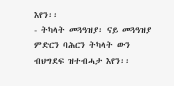እየን፡፡
- ትካላት መጓዓዝያ፡ ናይ መጓዓዝያ ምድርን ባሕርን ትካላት ውን ብህግደፍ ዝተብሓታ እየን፡፡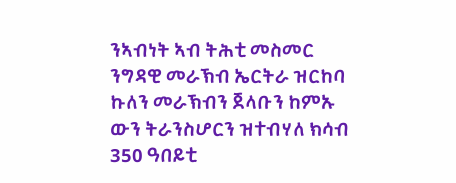ንኣብነት ኣብ ትሕቲ መስመር ንግዳዊ መራኽብ ኤርትራ ዝርከባ ኩለን መራኽብን ጀላቡን ከምኡ ውን ትራንስሆርን ዝተብሃለ ክሳብ 350 ዓበይቲ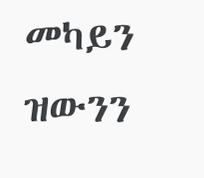መካይን ዝውንን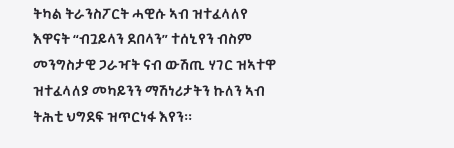ትካል ትራንስፖርት ሓዊሱ ኣብ ዝተፈላለየ እዋናት “ብጓይላን ደበላን” ተሰኒየን ብስም መንግስታዊ ጋራዣት ናብ ውሽጢ ሃገር ዝኣተዋ ዝተፈላለያ መካይንን ማሽነሪታትን ኩለን ኣብ ትሕቲ ህግደፍ ዝጥርነፋ እየን፡፡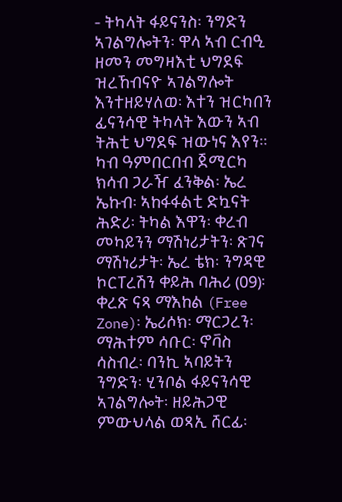- ትካላት ፋይናንስ፡ ንግድን ኣገልግሎትን፡ ዋላ ኣብ ርብዒ ዘመን መግዛእቲ ህግደፍ ዝረኸብናዮ ኣገልግሎት እንተዘይሃለወ፡ እተን ዝርካበን ፊናንሳዊ ትካላት እውን ኣብ ትሕቲ ህግደፍ ዝውነና እየን፡፡ ካብ ዓምበርበብ ጀሚርካ ክሳብ ጋራዥ ፈንቅል፡ ኤረ ኤኩብ፡ ኣከፋፋልቲ ድኳናት ሕድሪ፡ ትካል እዋን፡ ቀረብ መካይንን ማሽነሪታትን፡ ጽገና ማሽነሪታት፡ ኤረ ቴክ፡ ንግዳዊ ኮርፐረሽን ቀይሕ ባሕሪ (09)፡ ቀረጽ ናጻ ማእከል (Free Zone)፡ ኤሪሶክ፡ ማርጋረን፡ ማሕተም ሳቡር፡ ኖቫስ ሳስብረ፡ ባንኪ ኣባይትን ንግድን፡ ሂንቦል ፋይናንሳዊ ኣገልግሎት፡ ዘይሕጋዊ ምውህላል ወጻኢ ሸርፊ፡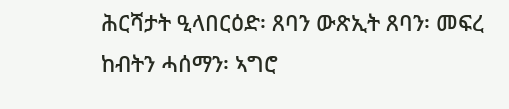ሕርሻታት ዒላበርዕድ፡ ጸባን ውጽኢት ጸባን፡ መፍረ ከብትን ሓሰማን፡ ኣግሮ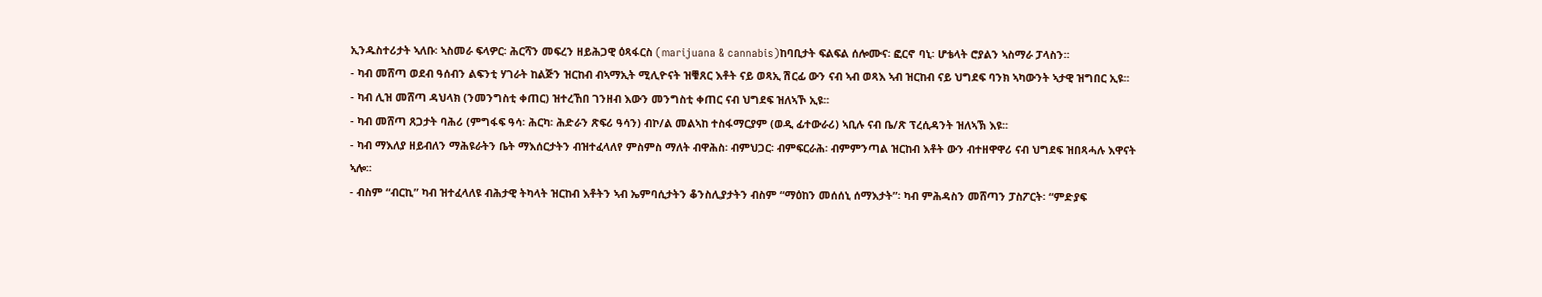ኢንዱስተሪታት ኣለቡ፡ ኣስመራ ፍላዎር፡ ሕርሻን መፍረን ዘይሕጋዊ ዕጻፋርስ (marijuana & cannabis)ከባቢታት ፍልፍል ሰሎሙና፡ ፎርኖ ባኒ፡ ሆቴላት ሮያልን ኣስማራ ፓላስን፡፡
- ካብ መሸጣ ወደብ ዓሰብን ልፍንቲ ሃገራት ከልጅን ዝርከብ ብኣማኢት ሚሊዮናት ዝቑጸር እቶት ናይ ወጻኢ ሽርፊ ውን ናብ ኣብ ወጻእ ኣብ ዝርከብ ናይ ህግደፍ ባንክ ኣካውንት ኣታዊ ዝግበር ኢዩ፡፡
- ካብ ሊዝ መሸጣ ዳህላክ (ንመንግስቲ ቀጠር) ዝተረኸበ ገንዘብ እውን መንግስቲ ቀጠር ናብ ህግደፍ ዝለኣኾ ኢዩ፡፡
- ካብ መሸጣ ጸጋታት ባሕሪ (ምግፋፍ ዓሳ፡ ሕርካ፡ ሕድራን ጽፍሪ ዓሳን) ብኮ/ል መልኣከ ተስፋማርያም (ወዲ ፊተውራሪ) ኣቢሉ ናብ ቤ/ጽ ፕረሲዳንት ዝለኣኽ እዩ፡፡
- ካብ ማእለያ ዘይብለን ማሕዩራትን ቤት ማእሰርታትን ብዝተፈላለየ ምስምስ ማለት ብዋሕስ፡ ብምህጋር፡ ብምፍርራሕ፡ ብምምንጣል ዝርከብ እቶት ውን ብተዘዋዋሪ ናብ ህግደፍ ዝበጻሓሉ እዋናት ኣሎ፡፡
- ብስም “ብርኪ” ካብ ዝተፈላለዩ ብሕታዊ ትካላት ዝርከብ እቶትን ኣብ ኤምባሲታትን ቆንስሊያታትን ብስም “ማዕከን መሰሰኒ ሰማእታት”፡ ካብ ምሕዳስን መሸጣን ፓስፖርት፡ “ምድያፍ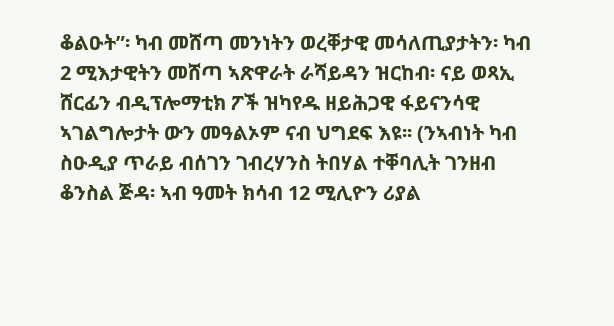ቆልዑት”፡ ካብ መሸጣ መንነትን ወረቐታዊ መሳለጢያታትን፡ ካብ 2 ሚእታዊትን መሸጣ ኣጽዋራት ራሻይዳን ዝርከብ፡ ናይ ወጻኢ ሸርፊን ብዲፕሎማቲክ ፖች ዝካየዱ ዘይሕጋዊ ፋይናንሳዊ ኣገልግሎታት ውን መዓልኦም ናብ ህግደፍ እዩ፡፡ (ንኣብነት ካብ ስዑዲያ ጥራይ ብሰገን ገብረሃንስ ትበሃል ተቐባሊት ገንዘብ ቆንስል ጅዳ፡ ኣብ ዓመት ክሳብ 12 ሚሊዮን ሪያል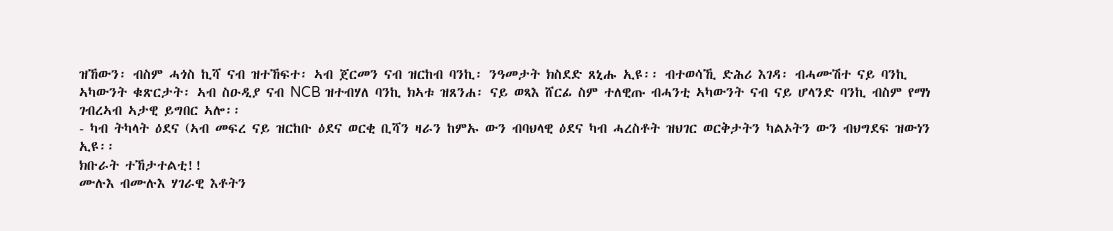ዝኸውን፡ ብስም ሓጎስ ኪሻ ናብ ዝተኸፍተ፡ ኣብ ጀርመን ናብ ዝርከብ ባንኪ፡ ንዓመታት ክስደድ ጸኒሑ ኢዩ፡፡ ብተወሳኺ ድሕሪ እገዳ፡ ብሓሙሽተ ናይ ባንኪ ኣካውንት ቁጽርታት፡ ኣብ ስዑዲያ ናብ NCB ዝተብሃለ ባንኪ ክኣቱ ዝጸንሐ፡ ናይ ወጻእ ሸርፊ ስም ተለዊጡ ብሓንቲ ኣካውንት ናብ ናይ ሆላንድ ባንኪ ብስም የማነ ገብረኣብ ኣታዊ ይግበር ኣሎ፡፡
- ካብ ትካላት ዕደና (ኣብ መፍረ ናይ ዝርከቡ ዕደና ወርቂ ቢሻን ዛራን ከምኡ ውን ብባህላዊ ዕደና ካብ ሓረስቶት ዝህገር ወርቅታትን ካልኦትን ውን ብህግደፍ ዝውነን ኢዩ፡፡
ክቡራት ተኸታተልቲ!!
ሙሉእ ብሙሉእ ሃገራዊ እቶትን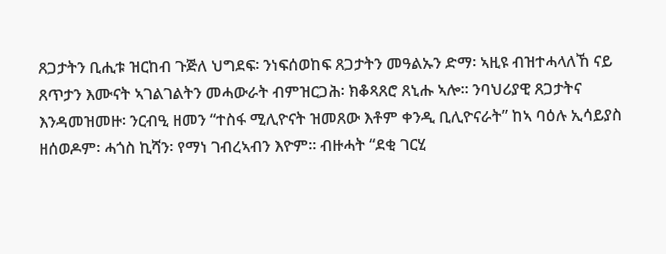ጸጋታትን ቢሒቱ ዝርከብ ጉጅለ ህግደፍ፡ ንነፍሰወከፍ ጸጋታትን መዓልኡን ድማ፡ ኣዚዩ ብዝተሓላለኸ ናይ ጸጥታን እሙናት ኣገልገልትን መሓውራት ብምዝርጋሕ፡ ክቆጻጸሮ ጸኒሑ ኣሎ፡፡ ንባህሪያዊ ጸጋታትና እንዳመዝመዙ፡ ንርብዒ ዘመን “ተስፋ ሚሊዮናት ዝመጸው እቶም ቀንዲ ቢሊዮናራት” ከኣ ባዕሉ ኢሳይያስ ዘሰወዶም፡ ሓጎስ ኪሻን፡ የማነ ገብረኣብን እዮም፡፡ ብዙሓት “ደቂ ገርሂ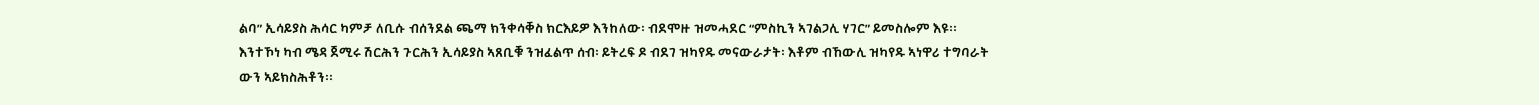ልባ” ኢሳይያስ ሕሳር ካምቻ ለቢሱ ብሰንደል ጫማ ክንቀሳቐስ ክርእይዎ እንከለው፡ ብደሞዙ ዝመሓደር “ምስኪን ኣገልጋሊ ሃገር” ይመስሎም እዩ፡፡ እንተኾነ ካብ ሜዳ ጀሚሩ ሽርሕን ጉርሕን ኢሳይያስ ኣጸቢቑ ንዝፈልጥ ሰብ፡ ይትረፍ ዶ ብደገ ዝካየዱ መናውራታት፡ እቶም ብኸውሊ ዝካየዱ ኣነዋሪ ተግባራት ውን ኣይክስሕቶን፡፡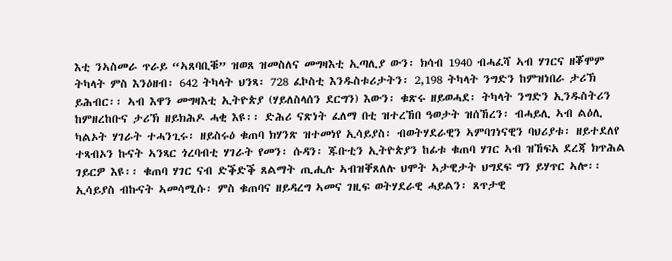እቲ ንኣስመራ ጥራይ “ኣጸባቢቑ” ዝወጸ ዝመስለና መግዛእቲ ኢጣሊያ ውን፡ ክሳብ 1940 ብሓፈሻ ኣብ ሃገርና ዘቖሞም ትካላት ምስ እንዕዘብ፡ 642 ትካላት ህንጻ፡ 728 ፈኮስቲ እንዱስቱሪታትን፡ 2,198 ትካላት ንግድን ከምዝነበራ ታሪኽ ይሕብር፡፡ ኣብ እዋን መግዛእቲ ኢትዮጵያ (ሃይለስላሰን ደርግን) እውን፡ ቁጽሩ ዘይወሓደ፡ ትካላት ንግድን ኢንዱስትሪን ከምዘረከቡና ታሪኽ ዘይክሕዶ ሓቂ እዩ፡፡ ድሕሪ ናጽነት ፈለማ በቲ ዝተረኸበ ዓወታት ዝሰኸረን፡ ብሓይሊ ኣብ ልዕሊ ካልኦት ሃገራት ተሓንጊሩ፡ ዘይስሩዕ ቁጠባ ክሃንጽ ዝተመነየ ኢሳይያስ፡ ብወትሃደራዊን ኣምባገነናዊን ባህሪያቱ፡ ዘይተደለየ ተጻብኦን ኩናት ኣንጻር ጎረባብቲ ሃገራት የመን፡ ሱዳን፡ ጁቡቲን ኢትዮጵያን ከፊቱ ቁጠባ ሃገር ኣብ ዝኸፍአ ደረጃ ክጥሕል ገይርዎ እዩ፡፡ ቁጠባ ሃገር ናብ ድቕድቕ ጸልማት ጢሒሉ ኣብዝቐጸለሉ ህሞት ኣታዊታት ህግደፍ ግን ይሃጥር ኣሎ፡፡
ኢሳይያስ ብኩናት ኣመሳሚሱ፡ ምስ ቁጠባና ዘይዳረግ ኣመና ገዚፍ ወትሃደራዊ ሓይልን፡ ጸጥታዊ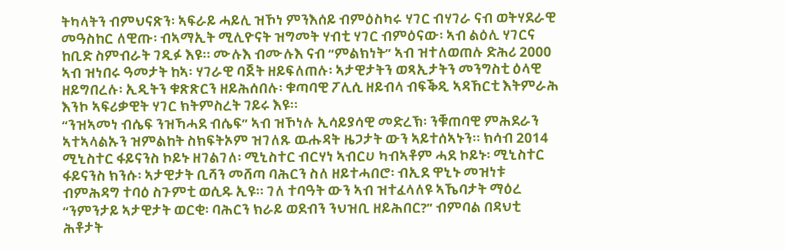ትካላትን ብምህናጽን፡ ኣፍራይ ሓይሊ ዝኾነ ምንእሰይ ብምዕስካሩ ሃገር ብሃገራ ናብ ወትሃደራዊ መዓስከር ለዊጡ፡ ብኣማኢት ሚሊዮናት ዝግመት ሃብቲ ሃገር ብምዕናው፡ ኣብ ልዕሊ ሃገርና ከቢድ ስምብራት ገዲፉ እዩ፡፡ ሙሉእ ብሙሉእ ናብ “ምልክነት” ኣብ ዝተለወጠሉ ድሕሪ 2000 ኣብ ዝነበሩ ዓመታት ከኣ፡ ሃገራዊ ባጀት ዘይፍለጠሉ፡ ኣታዊታትን ወጻኢታትን መንግስቲ ዕላዊ ዘይግበረሉ፡ ኢዲትን ቁጽጽርን ዘይሕሰበሉ፡ ቁጣባዊ ፖሊሲ ዘይብላ ብፍቕዲ ኣዳኸርቲ እትምራሕ እንኮ ኣፍሪቃዊት ሃገር ክትምስረት ገይሩ እዩ፡፡
“ንዝኣመነ ብሴፍ ንዝኻሓደ ብሴፍ” ኣብ ዝኾነሉ ኢሳይያሳዊ መድረኽ፡ ንቑጠባዊ ምሕደራን ኣተኣላልኡን ዝምልከት ስክፍትኦም ዝገለጹ ዉሑዳት ዜጋታት ውን ኣይተሰኣኑን፡፡ ክሳብ 2014 ሚኒስተር ፋይናንስ ኮይኑ ዘገልገለ፡ ሚኒስተር ብርሃነ ኣብርሀ ካብኣቶም ሓደ ኮይኑ፡ ሚኒስተር ፋይናንስ ክንሱ፡ ኣታዊታት ቢሻን መሸጣ ባሕርን ስለ ዘይተሓበሮ፡ ብኢደ ዋኒኑ መዝነቱ ብምሕዳግ ተባዕ ስጉምቲ ወሲዱ ኢዩ፡፡ ገለ ተባዓት ውን ኣብ ዝተፈላለዩ ኣኼባታት ማዕረ “ንምንታይ ኣታዊታት ወርቂ፡ ባሕርን ክራይ ወደብን ንህዝቢ ዘይሕበር?” ብምባል በዳህቲ ሕቶታት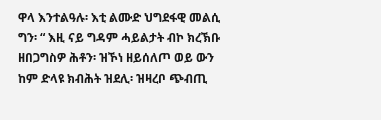ዋላ እንተልዓሉ፡ እቲ ልሙድ ህግደፋዊ መልሲ ግን፡ “ እዚ ናይ ግዳም ሓይልታት ብኮ ክረኽቡ ዘበጋግስዎ ሕቶን፡ ዝኾነ ዘይሰለጦ ወይ ውን ከም ድላዩ ክብሕት ዝደሊ፡ ዝዛረቦ ጭብጢ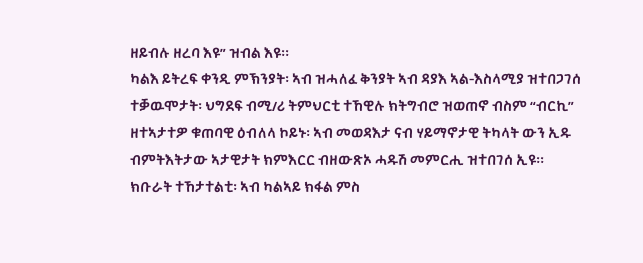ዘይብሉ ዘረባ እዩ” ዝብል እዩ፡፡
ካልእ ይትረፍ ቀንዲ ምኽንያት፡ ኣብ ዝሓለፈ ቅንያት ኣብ ዳያእ ኣል-እስላሚያ ዝተበጋገሰ ተቓዉሞታት፡ ህግደፍ ብሚ/ሪ ትምህርቲ ተኸዊሉ ክትግብሮ ዝወጠኖ ብስም “ብርኪ” ዘተኣታተዎ ቁጠባዊ ዕብለላ ኮይኑ፡ ኣብ መወዳእታ ናብ ሃይማኖታዊ ትካላት ውን ኢዱ ብምትእትታው ኣታዊታት ክምእርር ብዘውጽኦ ሓዱሽ መምርሒ ዝተበገሰ ኢዩ፡፡
ክቡራት ተኸታተልቲ፡ ኣብ ካልኣይ ክፋል ምስ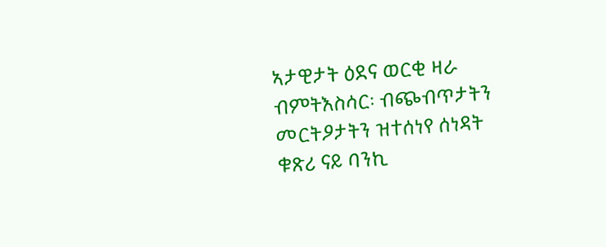ኣታዊታት ዕደና ወርቂ ዛራ ብምትእስሳር፡ ብጭብጥታትን መርትዖታትን ዝተሰነየ ሰነዳት ቁጽሪ ናይ ባንኪ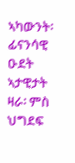ኣካውንት፡ ፊናንሳዊ ዑደት ኣታዊታት ዛራ፡ ምስ ህግደፍ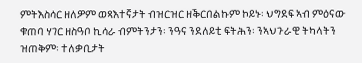ምትእስሳር ዘለዎም ወጻእተኛታት ብዝርዝር ዘቕርበልኩም ኮይኑ፡ ህግደፍ ኣብ ምዕናው ቁጠባ ሃገር ዘስዓቦ ኪሳራ ብምትንታን፡ ንዓና ንደለይቲ ፍትሕን፡ ንኣህጉራዊ ትካላትን ዝጠቅም፡ ተለቃቢታት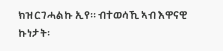ክዝርገሓልኩ ኢየ፡፡ ብተወሳኺ ኣብ እዋናዊ ኩነታት፡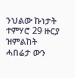ንህልው ኩነታት ተምሃሮ 29 ዙርያ ዝምልከት ሓበሬታ ውን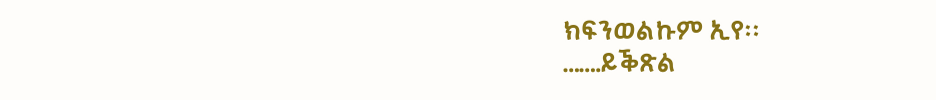ክፍንወልኩም ኢየ፡፡
…….ይቕጽል